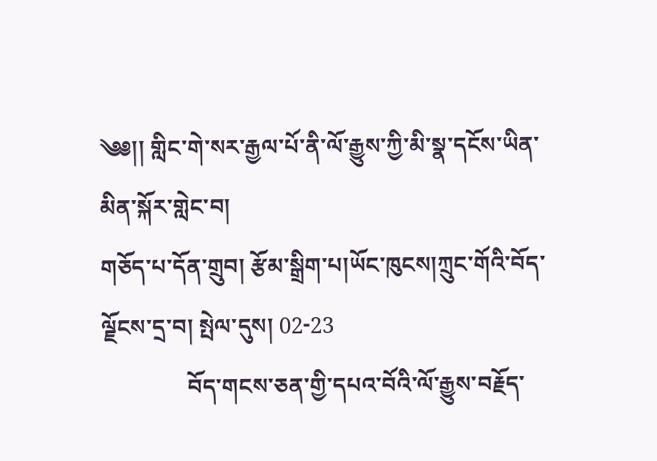༄༅།། གླིང་གེ་སར་རྒྱལ་པོ་ནི་ལོ་རྒྱུས་ཀྱི་མི་སྣ་དངོས་ཡིན་མིན་སྐོར་གླེང་བ།
གཅོད་པ་དོན་གྲུབ། རྩོམ་སྒྲིག་པ།ཡོང་ཁུངས།ཀྲུང་གོའི་བོད་ལྗོངས་དྲ་བ། སྤེལ་དུས། 02-23
               བོད་གངས་ཅན་གྱི་དཔའ་བོའི་ལོ་རྒྱུས་བརྗོད་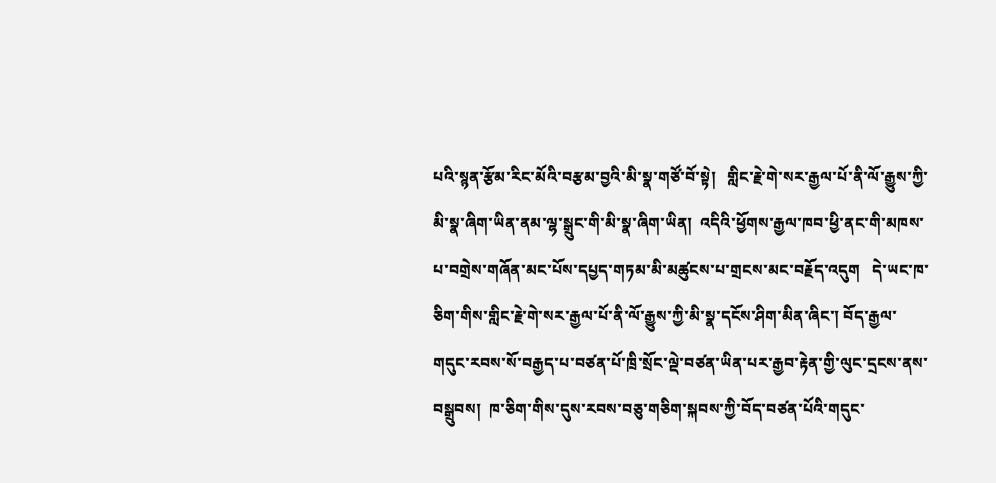པའི་སྙན་རྩོམ་རིང་མོའི་བརྩམ་བྱའི་མི་སྣ་གཙོ་བོ་སྟེ།   གླིང་རྗེ་གེ་སར་རྒྱལ་པོ་ནི་ལོ་རྒྱུས་ཀྱི་མི་སྣ་ཞིག་ཡིན་ནམ་ལྷ་སྒྲུང་གི་མི་སྣ་ཞིག་ཡིན།  འདིའི་ཕྱོགས་རྒྱལ་ཁབ་ཕྱི་ནང་གི་མཁས་པ་བགྲེས་གཞོན་མང་པོས་དཔྱད་གཏམ་མི་མཚུངས་པ་གྲངས་མང་བརྗོད་འདུག   དེ་ཡང་ཁ་ཅིག་གིས་གླིང་རྗེ་གེ་སར་རྒྱལ་པོ་ནི་ལོ་རྒྱུས་ཀྱི་མི་སྣ་དངོས་ཤིག་མིན་ཞིང་། བོད་རྒྱལ་གདུང་རབས་སོ་བརྒྱད་པ་བཙན་པོ་ཁྲི་སྲོང་ལྡེ་བཙན་ཡིན་པར་རྒྱབ་རྟེན་གྱི་ལུང་དྲངས་ནས་བསྒྲུབས།  ཁ་ཅིག་གིས་དུས་རབས་བཅུ་གཅིག་སྐབས་ཀྱི་བོད་བཙན་པོའི་གདུང་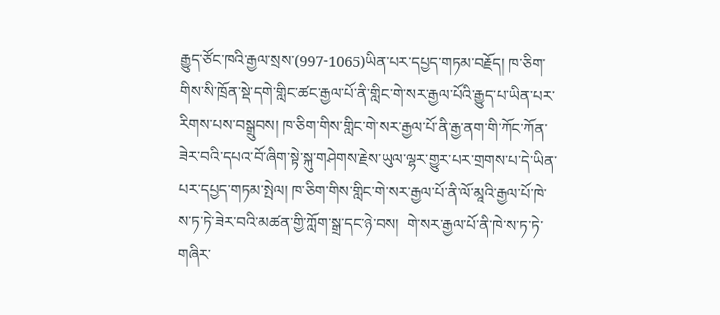རྒྱུད་ཙོང་ཁའི་རྒྱལ་སྲས་(997-1065)ཡིན་པར་དཔྱད་གཏམ་བརྗོད། ཁ་ཅིག་གིས་སི་ཁྲོན་སྡེ་དགེ་གླིང་ཚང་རྒྱལ་པོ་ནི་གླིང་གེ་སར་རྒྱལ་པོའི་རྒྱུད་པ་ཡིན་པར་རིགས་པས་བསྒྲུབས། ཁ་ཅིག་གིས་གླིང་གེ་སར་རྒྱལ་པོ་ནི་རྒྱ་ནག་གི་ཀོང་ཀོན་ཟེར་བའི་དཔའ་བོ་ཞིག་སྟེ་སྐུ་གཤེགས་རྗེས་ཡུལ་ལྷར་གྱུར་པར་གྲགས་པ་དེ་ཡིན་པར་དཔྱད་གཏམ་སྤེལ། ཁ་ཅིག་གིས་གླིང་གེ་སར་རྒྱལ་པོ་ནི་ལོ་མཱའི་རྒྱལ་པོ་ཁེ་ས་ཏ་ཏེ་ཟེར་བའི་མཚན་གྱི་ཀློག་སྒྲ་དང་ཉེ་བས།  གེ་སར་རྒྱལ་པོ་ནི་ཁེ་ས་ཏ་ཏེ་གཞིར་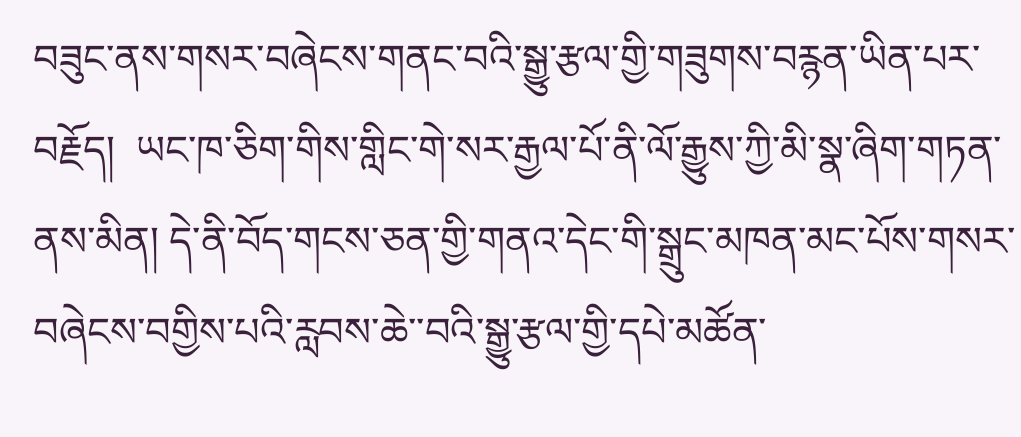བཟུང་ནས་གསར་བཞེངས་གནང་བའི་སྒྱུ་རྩལ་གྱི་གཟུགས་བརྙན་ཡིན་པར་བརྗོད།  ཡང་ཁ་ཅིག་གིས་གླིང་གེ་སར་རྒྱལ་པོ་ནི་ལོ་རྒྱུས་ཀྱི་མི་སྣ་ཞིག་གཏན་ནས་མིན། དེ་ནི་བོད་གངས་ཅན་གྱི་གནའ་དེང་གི་སྒྲུང་མཁན་མང་པོས་གསར་བཞེངས་བགྱིས་པའི་རླབས་ཆེ་་བའི་སྒྱུ་རྩལ་གྱི་དཔེ་མཚོན་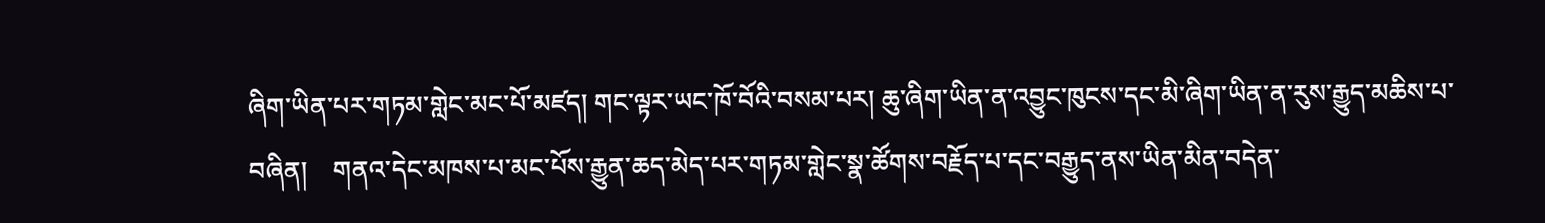ཞིག་ཡིན་པར་གཏམ་གླེང་མང་པོ་མཛད། གང་ལྟར་ཡང་ཁོ་བོའི་བསམ་པར། ཆུ་ཞིག་ཡིན་ན་འབྱུང་ཁུངས་དང་མི་ཞིག་ཡིན་ན་རུས་རྒྱུད་མཆིས་པ་བཞིན།    གནའ་དེང་མཁས་པ་མང་པོས་རྒྱུན་ཆད་མེད་པར་གཏམ་གླེང་སྣ་ཚོགས་བརྗོད་པ་དང་བརྒྱུད་ནས་ཡིན་མིན་བདེན་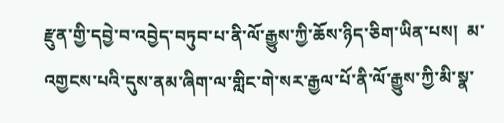རྫུན་གྱི་དབྱེ་བ་འབྱེད་བཏུབ་པ་ནི་ལོ་རྒྱུས་ཀྱི་ཆོས་ཉིད་ཅིག་ཡིན་པས།  མ་འགྱངས་པའི་དུས་ནམ་ཞིག་ལ་གླིང་གེ་སར་རྒྱལ་པོ་ནི་ལོ་རྒྱུས་ཀྱི་མི་སྣ་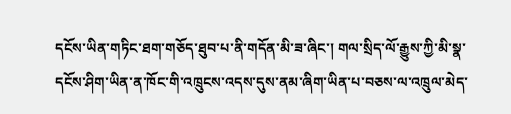དངོས་ཡིན་གཏིང་ཐག་གཅོད་ཐུབ་པ་ནི་གདོན་མི་ཟ་ཞིང་། གལ་སྲིད་ལོ་རྒྱུས་ཀྱི་མི་སྣ་དངོས་ཤིག་ཡིན་ན་ཁོང་གི་འཁྲུངས་འདས་དུས་ནམ་ཞིག་ཡིན་པ་བཅས་ལ་འཁྲུལ་མེད་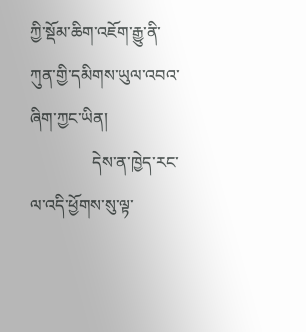ཀྱི་སྡོམ་ཆིག་འཇོག་རྒྱུ་ནི་ཀུན་གྱི་དམིགས་ཡུལ་འབའ་ཞིག་ཀྱང་ཡིན།
               དེས་ན་ཁྱེད་རང་ལ་འདི་ཕྱོགས་སུ་ལྟ་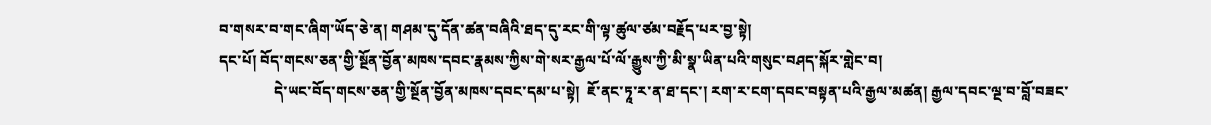བ་གསར་བ་གང་ཞིག་ཡོད་ཅེ་ན། གཤམ་དུ་དོན་ཚན་བཞིའི་ཐད་དུ་རང་གི་ལྟ་ཚུལ་ཙམ་བརྗོད་པར་བྱ་སྟེ།
དང་པོ། བོད་གངས་ཅན་གྱི་སྔོན་བྱོན་མཁས་དབང་རྣམས་ཀྱིས་གེ་སར་རྒྱལ་པོ་ལོ་རྒྱུས་ཀྱི་མི་སྣ་ཡིན་པའི་གསུང་བཤད་སྐོར་གླེང་བ།
               དེ་ཡང་བོད་གངས་ཅན་གྱི་སྔོན་བྱོན་མཁས་དབང་དམ་པ་སྟེ།  ཇོ་ནང་ཏཱ་ར་ན་ཐ་དང་། རག་ར་ངག་དབང་བསྟན་པའི་རྒྱལ་མཚན། རྒྱལ་དབང་ལྔ་བ་བློ་བཟང་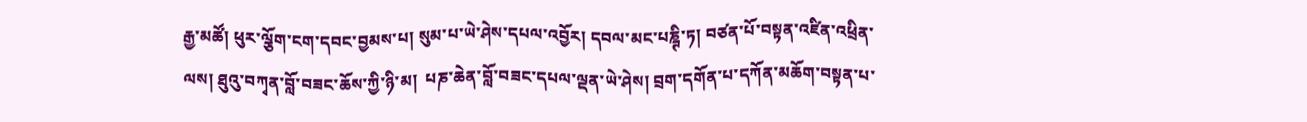རྒྱ་མཚོ། ཕུར་ལྕོག་ངག་དབང་བྱམས་པ། སུམ་པ་ཡེ་ཤེས་དཔལ་འབྱོར། དབལ་མང་པཎྚི་ཏ། བཙན་པོ་བསྟན་འཛིན་འཕྲིན་ལས། ཐུའུ་བཀྭན་བློ་བཟང་ཆོས་ཀྱི་ཉི་མ།  པཎ་ཆེན་བློ་བཟང་དཔལ་ལྡན་ཡེ་ཤེས། བྲག་དགོན་པ་དཀོན་མཆོག་བསྟན་པ་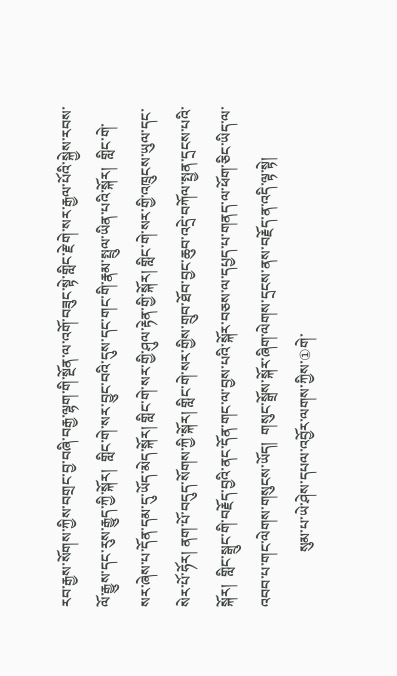རབ་རྒྱས་སོགས་ཀྱིས་བགྲང་བྱ་བཞི་བརྒྱ་ལྷག་གི་སྔོན་ལ་འགོ་བཟུང་སྟེ་གླིང་རྗེ་གེ་སར་རྒྱལ་པོའི་སྐྱེས་རབས་ལོ་རྒྱུས་དང་རུས་རྒྱུད་ཀྱི་སྐོར།  གླིང་གེ་སར་བྱུང་བའི་དུས་དང་གང་གི་རྣམ་སྤྲུལ་ཡིན་པའི་སྐོར།  གླིང་གེ་སར་ཞེས་པ་དོན་དམ་དུ་ཡོད་མེད་སྐོར། གླིང་གེ་སར་གྱི་ཤུལ་རྟེན་གྱི་སྐོར། གླིང་གེ་སར་གྱི་འཁྲུངས་ཡུལ་དང་སེར་པོ་ཧོར། ནག་པོ་བདུད་སོགས་ཀྱི་སྐོར། གླིང་གེ་སར་གྱིས་གྲུབ་ཐོབ་བྱང་ཆུབ་འདྲེ་བཀོལ་སྤྱན་དྲངས་པའི་སྐོར།  གླིང་སྒྲུང་གི་བརྗོད་བྱའི་ནང་དོན་གང་ལ་བྱས་པའི་སྐོར་བཅས་ལ་དཔྱད་པ་གནད་ལ་ཕོག་ཅིང་ཡིད་ལ་འབབ་པ་གང་ལེགས་གསུངས་ཡོད།  གསུང་སྒྲོས་སྐོར་ཞིག་ལེགས་དྲངས་ནས་བརྗོད་ན་འདི་ལྟ་སྟེ།
               སུམ་པ་ཡེ་ཤེས་དཔལ་འབྱོར་ལགས་ཀྱིས་①གེ་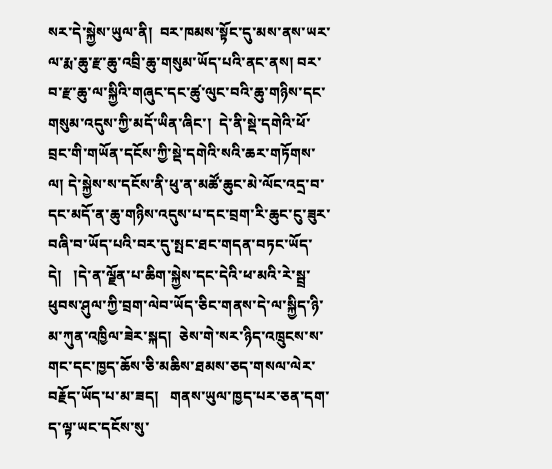སར་དེ་སྐྱེས་ཡུལ་ནི།  བར་ཁམས་སྟོང་དུ་མས་ནས་ཡར་ལ་རྨ་ཆུ་རྫ་ཆུ་འབྲི་ཆུ་གསུམ་ཡོད་པའི་ནང་ནས། བར་བ་རྫ་ཆུ་ལ་སྐྱིའི་གཞུང་དང་ཚུ་ལུང་བའི་ཆུ་གཉིས་དང་གསུམ་འདུས་ཀྱི་མདོ་ཡིན་ཞིང་།  དེ་ནི་སྡེ་དགེའི་ཕོ་བྲང་གི་གཡོན་དངོས་ཀྱི་སྡེ་དགེའི་སའི་ཆར་གཏོགས་ལ། དེ་སྐྱེས་ས་དངོས་ནི་ཕུ་ན་མཚོ་ཆུང་མེ་ལོང་འདྲ་བ་དང་མདོ་ན་ཆུ་གཉིས་འདུས་པ་དང་བྲག་རི་ཆུང་ངུ་ཟུར་བཞི་བ་ཡོད་པའི་བར་དུ་སྤང་ཐང་གདན་བཏང་ཡོད་དེ།   །དེ་ན་ལྗོན་པ་ཆིག་སྐྱེས་དང་དེའི་ཕ་མའི་རེ་སྦྲ་ཕུབས་ཤུལ་ཀྱི་བྲག་ལེབ་ཡོད་ཅིང་གནས་དེ་ལ་སྐྱིད་ཉི་མ་ཀུན་འཁྱིལ་ཟེར་སྐད།  ཅེས་གེ་སར་ཉིད་འཁྲུངས་ས་གང་དང་ཁྱད་ཆོས་ཅི་མཆིས་ཐམས་ཅད་གསལ་ལེར་བརྗོད་ཡོད་པ་མ་ཟད།   གནས་ཡུལ་ཁྱད་པར་ཅན་དག་ད་ལྟ་ཡང་དངོས་སུ་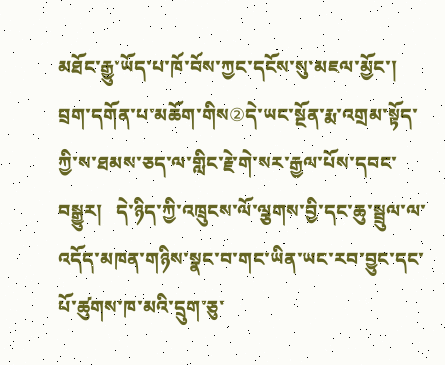མཐོང་རྒྱུ་ཡོད་པ་ཁོ་བོས་ཀྱང་དངོས་སུ་མཇལ་མྱོང་།   བྲག་དགོན་པ་མཆོག་གིས②དེ་ཡང་སྔོན་རྨ་འགྲམ་སྟོད་ཀྱི་ས་ཐམས་ཅད་ལ་གླིང་རྗེ་གེ་སར་རྒྱལ་པོས་དབང་བསྒྱུར།   དེ་ཉིད་ཀྱི་འཁྲུངས་ལོ་ལྕགས་བྱི་དང་ཆུ་སྦྲུལ་ལ་འདོད་མཁན་གཉིས་སྣང་བ་གང་ཡིན་ཡང་རབ་བྱུང་དང་པོ་ཚུགས་ཁ་མའི་དྲུག་ཅུ་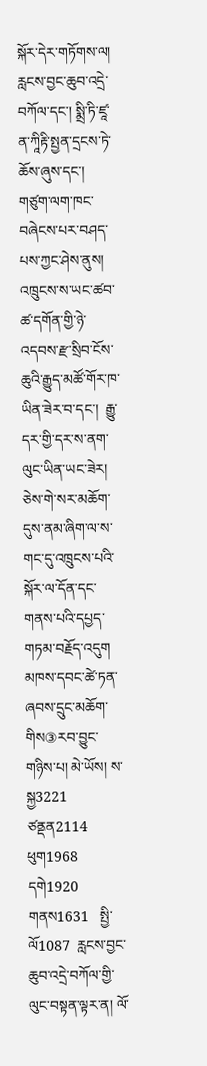སྐོར་དེར་གཏོགས་ལ།  རླངས་བྱང་ཆུབ་འདྲེ་བཀོལ་དང་། སྨྲི་ཏི་ཛཱ་ན་ཀཱིརྟི་སྤྱན་དྲངས་ཏེ་ཆོས་ཞུས་དང་།   གཙུག་ལག་ཁང་བཞེངས་པར་བཤད་པས་ཀྱང་ཤེས་ནུས། འཁྲུངས་ས་ཡང་ཚབ་ཚ་དགོན་གྱི་ཉེ་འདབས་རྫ་སྲིབ་ངོས་ཆུའི་རྒྱུད་མཚོ་གོར་ཁ་ཡིན་ཟེར་བ་དང་།  རྒྱུ་དར་གྱི་དར་ས་ནག་ལུང་ཡིན་ཡང་ཟེར།  ཅེས་གེ་སར་མཆོག་དུས་ནམ་ཞིག་ལ་ས་གང་དུ་འཁྲུངས་པའི་སྐོར་ལ་དོན་དང་གནས་པའི་དཔྱད་གཏམ་བརྗོད་འདུག མཁས་དབང་ཚེ་ཏན་ཞབས་དྲུང་མཆོག་གིས③རབ་བྱུང་གཉིས་པ། མེ་ཡོས། ས་སྐྱ3221  ཙནྡན2114  ཕུག1968 དགེ1920   གནས1631   སྤྱི་ལོ1087  རླངས་བྱང་ཆུབ་འདྲེ་བཀོལ་གྱི་ལུང་བསྟན་ལྟར་ན། ལོ་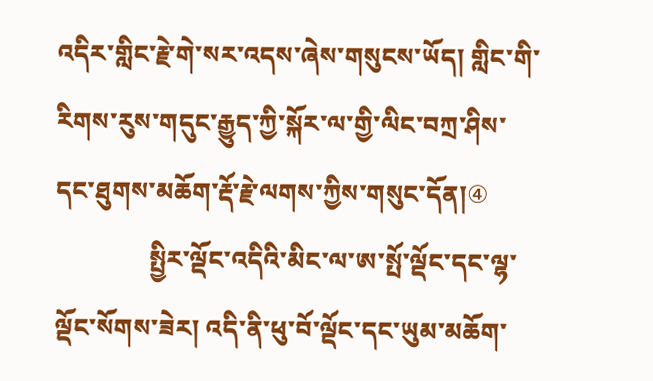འདིར་གླིང་རྗེ་གེ་སར་འདས་ཞེས་གསུངས་ཡོད། གླིང་གི་རིགས་རུས་གདུང་རྒྱུད་ཀྱི་སྐོར་ལ་གྱི་ལིང་བཀྲ་ཤིས་དང་ཐུགས་མཆོག་རྡོ་རྗེ་ལགས་ཀྱིས་གསུང་དོན།④
               སྤྱིར་ལྡོང་འདིའི་མིང་ལ་ཨ་སྤོ་ལྡོང་དང་ལྷ་ལྡོང་སོགས་ཟེར། འདི་ནི་ཕུ་བོ་ལྡོང་དང་ཡུམ་མཆོག་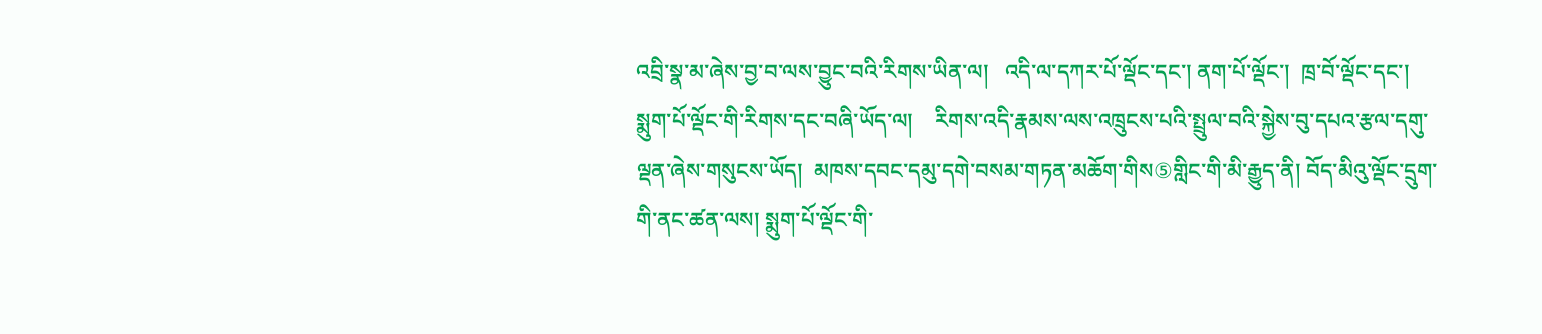འབྲི་སྣ་མ་ཞེས་བྱ་བ་ལས་བྱུང་བའི་རིགས་ཡིན་ལ།   འདི་ལ་དཀར་པོ་ལྡོང་དང་། ནག་པོ་ལྡོང་།  ཁྲ་བོ་ལྡོང་དང་།  སྨུག་པོ་ལྡོང་གི་རིགས་དང་བཞི་ཡོད་ལ།    རིགས་འདི་རྣམས་ལས་འཁྲུངས་པའི་སྤྲུལ་བའི་སྐྱེས་བུ་དཔའ་རྩལ་དགུ་ལྡན་ཞེས་གསུངས་ཡོད།  མཁས་དབང་དམུ་དགེ་བསམ་གཏན་མཆོག་གིས⑤གླིང་གི་མི་རྒྱུད་ནི། བོད་མིའུ་ལྡོང་དྲུག་གི་ནང་ཚན་ལས། སྨུག་པོ་ལྡོང་གི་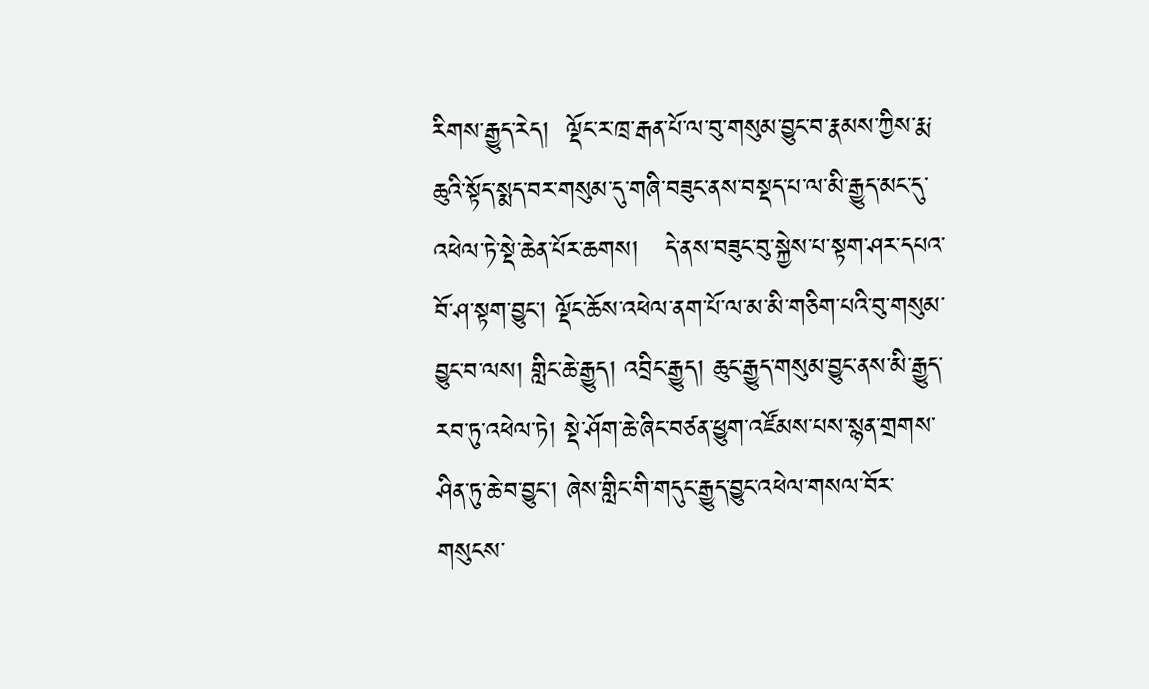རིགས་རྒྱུད་རེད།  ལྡོང་ར་ཁྲ་རྒན་པོ་ལ་བུ་གསུམ་བྱུང་བ་རྣམས་ཀྱིས་རྨ་ཆུའི་སྟོད་སྨད་བར་གསུམ་དུ་གཞི་བཟུང་ནས་བསྡད་པ་ལ་མི་རྒྱུད་མང་དུ་འཕེལ་ཏེ་སྡེ་ཆེན་པོར་ཆགས།   དེ་ནས་བཟུང་བུ་སྐྱེས་པ་སྟག་ཤར་དཔའ་བོ་ཤ་སྟག་བྱུང་། ལྡོང་ཆོས་འཕེལ་ནག་པོ་ལ་མ་མི་གཅིག་པའི་བུ་གསུམ་བྱུང་བ་ལས། གླིང་ཆེ་རྒྱུད། འབྲིང་རྒྱུད། ཆུང་རྒྱུད་གསུམ་བྱུང་ནས་མི་རྒྱུད་རབ་ཏུ་འཕེལ་ཏེ། སྡེ་ཤོག་ཆེ་ཞིང་བཙན་ཕྱུག་འཛོམས་པས་སྙན་གྲགས་ཤིན་ཏུ་ཆེ་བ་བྱུང་། ཞེས་གླིང་གི་གདུང་རྒྱུད་བྱུང་འཕེལ་གསལ་བོར་གསུངས་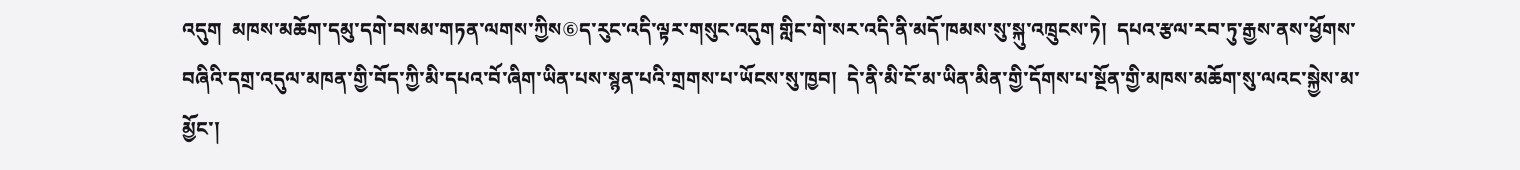འདུག  མཁས་མཆོག་དམུ་དགེ་བསམ་གཏན་ལགས་ཀྱིས⑥ད་རུང་འདི་ལྟར་གསུང་འདུག གླིང་གེ་སར་འདི་ནི་མདོ་ཁམས་སུ་སྐུ་འཁྲུངས་ཏེ།  དཔའ་རྩལ་རབ་ཏུ་རྒྱས་ནས་ཕྱོགས་བཞིའི་དགྲ་འདུལ་མཁན་གྱི་བོད་ཀྱི་མི་དཔའ་བོ་ཞིག་ཡིན་པས་སྙན་པའི་གྲགས་པ་ཡོངས་སུ་ཁྱབ།  དེ་ནི་མི་ངོ་མ་ཡིན་མིན་གྱི་དོགས་པ་སྔོན་གྱི་མཁས་མཆོག་སུ་ལའང་སྐྱེས་མ་མྱོང་།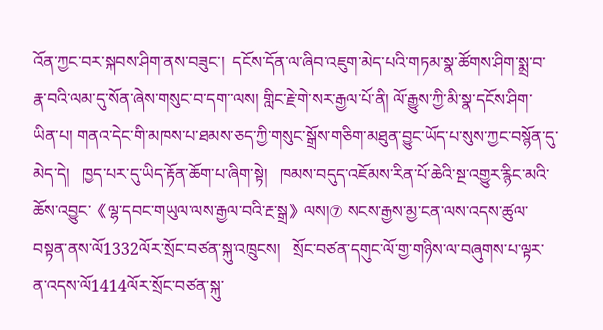འོན་ཀྱང་བར་སྐབས་ཤིག་ནས་བཟུང་།  དངོས་དོན་ལ་ཞིབ་འཇུག་མེད་པའི་གཏམ་སྣ་ཚོགས་ཤིག་སྨྲ་བ་རྣ་བའི་ལམ་དུ་སོན་ཞེས་གསུང་བ་དག་་ལས། གླིང་རྗེ་གེ་སར་རྒྱལ་པོ་ནི། ལོ་རྒྱུས་ཀྱི་མི་སྣ་དངོས་ཤིག་ཡིན་པ། གནའ་དེང་གི་མཁས་པ་ཐམས་ཅད་ཀྱི་གསུང་སྒྲོས་གཅིག་མཐུན་བྱུང་ཡོད་པ་སུས་ཀྱང་བསྙོན་དུ་མེད་དེ།   ཁྱད་པར་དུ་ཡིད་རྟོན་ཆོག་པ་ཞིག་སྟེ།   ཁམས་བདུད་འཇོམས་རིན་པོ་ཆེའི་སྔ་འགྱུར་རྙིང་མའི་ཆོས་འབྱུང་《ལྷ་དབང་གཡུལ་ལས་རྒྱལ་བའི་རྔ་སྒྲ》ལས།⑦ སངས་རྒྱས་མྱ་ངན་ལས་འདས་ཚུལ་བསྟན་ནས་ལོ1332ལོར་སྲོང་བཙན་སྐུ་འཁྲུངས།   སྲོང་བཙན་དགུང་ལོ་གྱ་གཉིས་ལ་བཞུགས་པ་ལྟར་ན་འདས་ལོ1414ལོར་སྲོང་བཙན་སྐུ་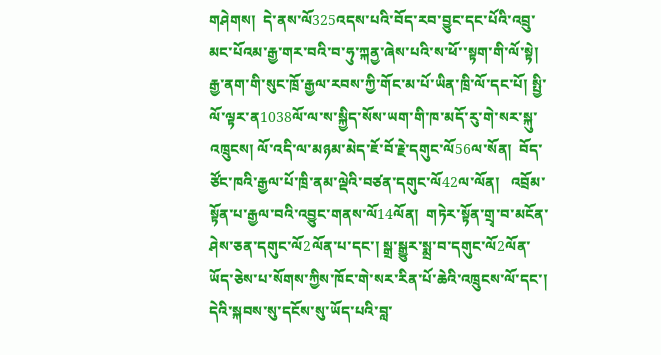གཤེགས།  དེ་ནས་ལོ325འདས་པའི་བོད་རབ་བྱུང་དང་པོའི་འབྲུ་མང་པོའམ་རྒྱ་གར་བའི་བ་ཧུ་ཀྐནྱ་ཞེས་པའི་ས་ཕོ་་སྟག་གི་ལོ་སྟེ། རྒྱ་ནག་གི་སུང་ཁྲོ་རྒྱལ་རབས་ཀྱི་གོང་མ་པོ་ཡིན་ཁྲི་ལོ་དང་པོ། སྤྱི་ལོ་ལྟར་ན1038ལོ་ལ་ས་སྐྱིད་སོས་ཡག་གི་ཁ་མདོ་རུ་གེ་སར་སྐུ་འཁྲུངས། ལོ་འདི་ལ་མཉམ་མེད་ཇོ་བོ་རྗེ་དགུང་ལོ56ལ་སོན།  བོད་ཙོང་ཁའི་རྒྱལ་པོ་ཁྲི་ནམ་ལྡེའི་བཙན་དགུང་ལོ42ལ་ལོན།   འབྲོམ་སྟོན་པ་རྒྱལ་བའི་འབྱུང་གནས་ལོ14ལོན།  གཏེར་སྟོན་གྲྭ་བ་མངོན་ཤེས་ཅན་དགུང་ལོ2ལོན་པ་དང་། སྒྲ་སྒྱུར་སྨྲ་བ་དགུང་ལོ2ལོན་ཡོད་ཅེས་པ་སོགས་ཀྱིས་ཁོང་གེ་སར་རིན་པོ་ཆེའི་འཁྲུངས་ལོ་དང་། དེའི་སྐབས་སུ་དངོས་སུ་ཡོད་པའི་བླ་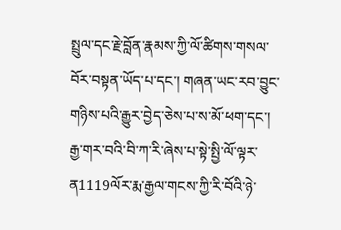སྤྲུལ་དང་རྗེ་བློན་རྣམས་ཀྱི་ལོ་ཚིགས་གསལ་བོར་བསྟན་ཡོད་པ་དང་། གཞན་ཡང་རབ་བྱུང་གཉིས་པའི་རྒྱུར་བྱེད་ཅེས་པ་ས་མོ་ཕག་དང་།  རྒྱ་གར་བའི་བི་ཀ་རི་ཞེས་པ་སྟེ་སྤྱི་ལོ་ལྟར་ན1119ལོར་རྨ་རྒྱལ་གངས་ཀྱི་རི་བོའི་ཉེ་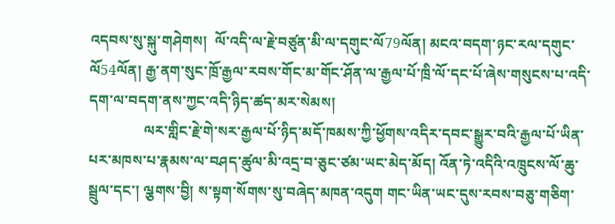འདབས་སུ་སྐུ་གཤེགས།  ལོ་འདི་ལ་རྗེ་བཙུན་མི་ལ་དགུང་ལོ79ལོན། མངའ་བདག་ཉང་རལ་དགུང་ལོ54ལོན། རྒྱ་ནག་སུང་ཁྲོ་རྒྱལ་རབས་གོང་མ་གོང་ཤོན་ལ་རྒྱལ་པོ་ཁྲི་ལོ་དང་པོ་ཞེས་གསུངས་པ་འདི་དག་ལ་བདག་ནས་ཀྱང་འདི་ཉིད་ཚད་མར་སེམས།
               ལར་གླིང་རྗེ་གེ་སར་རྒྱལ་པོ་ཉིད་མདོ་ཁམས་ཀྱི་ཕྱོགས་འདིར་དབང་སྒྱུར་བའི་རྒྱལ་པོ་ཡིན་པར་མཁས་པ་རྣམས་ལ་བཤད་ཚུལ་མི་འདྲ་བ་ཅུང་ཙམ་ཡང་མེད་མོད། འོན་ཏེ་འདིའི་འཁྲུངས་ལོ་ཆུ་སྦྲུལ་དང་། ལྕགས་བྱི། ས་སྟག་སོགས་སུ་བཞེད་མཁན་འདུག གང་ཡིན་ཡང་དུས་རབས་བཅུ་གཅིག་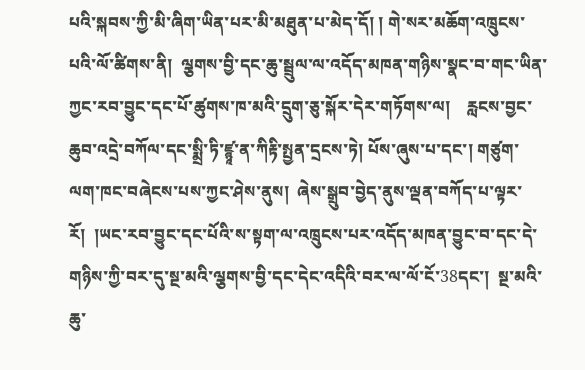པའི་སྐབས་ཀྱི་མི་ཞིག་ཡིན་པར་མི་མཐུན་པ་མེད་དོ། ། གེ་སར་མཆོག་འཁྲུངས་པའི་ལོ་ཚིགས་ནི།  ལྕགས་བྱི་དང་ཆུ་སྦྲུལ་ལ་འདོད་མཁན་གཉིས་སྣང་བ་གང་ཡིན་ཀྱང་རབ་བྱུང་དང་པོ་ཚུགས་ཁ་མའི་དྲུག་ཅུ་སྐོར་དེར་གཏོགས་ལ།    རླངས་བྱང་ཆུབ་འདྲེ་བཀོལ་དང་སྨྲི་ཏི་ཛྙཱ་ན་ཀིརྟི་སྤྱན་དྲངས་ཏེ། པོས་ཞུས་པ་དང་། གཙུག་ལག་ཁང་བཞེངས་པས་ཀྱང་ཤེས་ནུས།  ཞེས་སྒྲུབ་བྱེད་ནུས་ལྡན་བཀོད་པ་ལྟར་རོ།  །ཡང་རབ་བྱུང་དང་པོའི་ས་སྟག་ལ་འཁྲུངས་པར་འདོད་མཁན་བྱུང་བ་དང་དེ་གཉིས་ཀྱི་བར་དུ་སྔ་མའི་ལྕགས་བྱི་དང་དེང་འདིའི་བར་ལ་ལོ་ངོ་38དང་།  སྔ་མའི་ཆུ་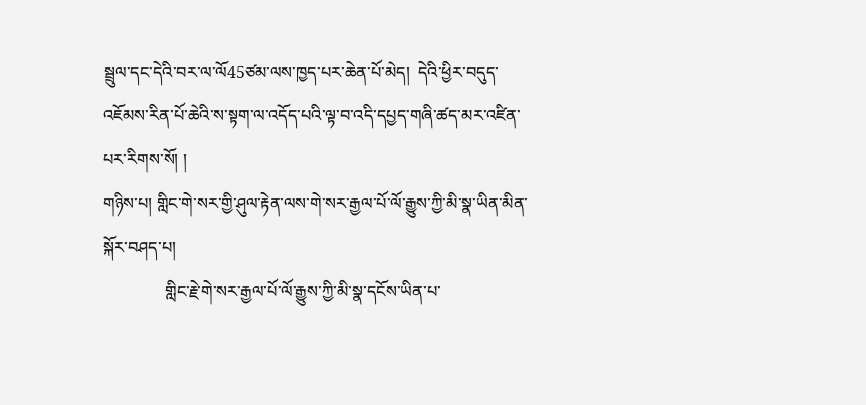སྦྲུལ་དང་དེའི་བར་ལ་ལོ45ཙམ་ལས་ཁྱད་པར་ཆེན་པོ་མེད།  དེའི་ཕྱིར་བདུད་འཇོམས་རིན་པོ་ཆེའི་ས་སྟག་ལ་འདོད་པའི་ལྟ་བ་འདི་དཔྱད་གཞི་ཚད་མར་འཛིན་པར་རིགས་སོ། །
གཉིས་པ། གླིང་གེ་སར་གྱི་ཤུལ་རྟེན་ལས་གེ་སར་རྒྱལ་པོ་ལོ་རྒྱུས་ཀྱི་མི་སྣ་ཡིན་མིན་སྐོར་བཤད་པ།
               གླིང་རྗེ་གེ་སར་རྒྱལ་པོ་ལོ་རྒྱུས་ཀྱི་མི་སྣ་དངོས་ཡིན་པ་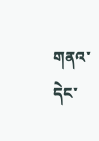གནའ་དེང་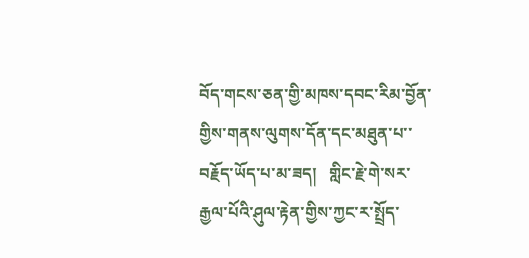བོད་གངས་ཅན་གྱི་མཁས་དབང་རིམ་བྱོན་གྱིས་གནས་ལུགས་དོན་དང་མཐུན་པ་་བརྗོད་ཡོད་པ་མ་ཟད།   གླིང་རྗེ་གེ་སར་རྒྱལ་པོའི་ཤུལ་རྟེན་གྱིས་ཀྱང་ར་སྤྲོད་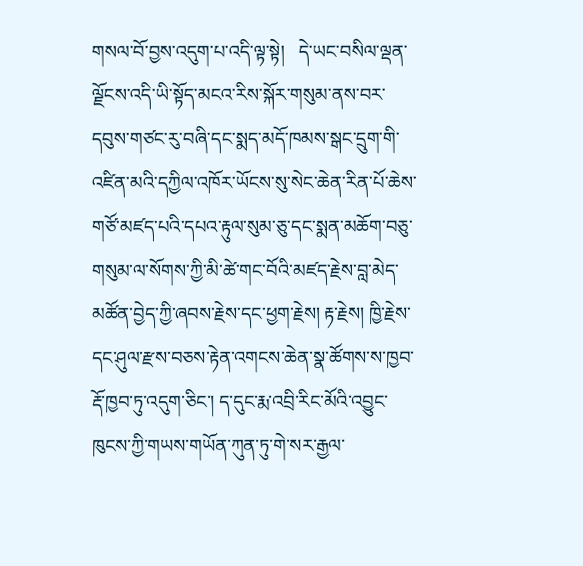གསལ་བོ་བྱས་འདུག་པ་འདི་ལྟ་སྟེ།   དེ་ཡང་བསིལ་ལྡན་ལྗོངས་འདི་ཡི་སྟོད་མངའ་རིས་སྐོར་གསུམ་ནས་བར་དབུས་གཙང་རུ་བཞི་དང་སྨད་མདོ་ཁམས་སྒང་དྲུག་གི་འཛིན་མའི་དཀྱིལ་འཁོར་ཡོངས་སུ་སེང་ཆེན་རིན་པོ་ཆེས་གཙོ་མཛད་པའི་དཔའ་རྟུལ་སུམ་ཅུ་དང་སྨན་མཆོག་བཅུ་གསུམ་ལ་སོགས་ཀྱི་མི་ཚེ་གང་བོའི་མཛད་རྗེས་བླ་མེད་མཚོན་བྱེད་ཀྱི་ཞབས་རྗེས་དང་ཕྱག་རྗེས། རྟ་རྗེས། ཁྱི་རྗེས་དང་ཤུལ་རྫས་བཅས་རྟེན་འགངས་ཆེན་སྣ་ཚོགས་ས་ཁྱབ་རྡོ་ཁྱབ་ཏུ་འདུག་ཅིང་། ད་དུང་རྨ་འབྲི་རིང་མོའི་འབྱུང་ཁུངས་ཀྱི་གཡས་གཡོན་ཀུན་ཏུ་གེ་སར་རྒྱལ་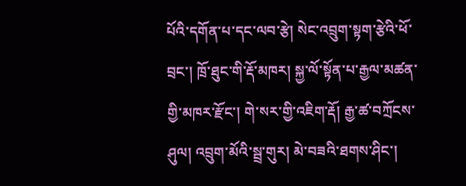པོའི་དགོན་པ་དང་ལབ་རྩེ། སེང་འབྲུག་སྟག་རྩེའི་ཕོ་བྲང་། ཁྲོ་ཐུང་གི་རྡོ་མཁར། སྐྱ་ལོ་སྟོན་པ་རྒྱལ་མཚན་གྱི་མཁར་རྫོང་། གེ་སར་གྱི་འཇིག་རྡོ། རྒྱ་ཚ་བཀྲོངས་ཤུལ། འབྲུག་མོའི་སྦྲ་གུར། མེ་བཟའི་ཐགས་ཤིང་།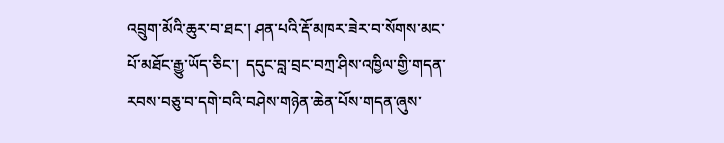འབྲུག་མོའི་ཆུར་བ་ཐང་། ཤན་པའི་རྡོ་མཁར་ཟེར་བ་སོགས་མང་པོ་མཐོང་རྒྱུ་ཡོད་ཅིང་།  དདུང་བླ་བྲང་བཀྲ་ཤིས་འཁྱིལ་གྱི་གདན་རབས་བཅུ་བ་དགེ་བའི་བཤེས་གཉེན་ཆེན་པོས་གདན་ཞུས་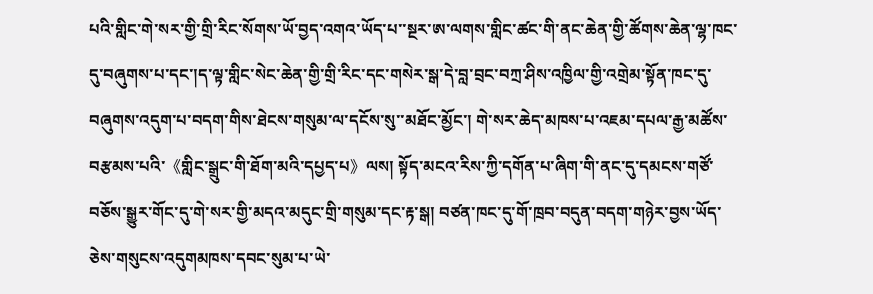པའི་གླིང་གེ་སར་གྱི་གྲི་རིང་སོགས་ཡོ་བྱད་འགའ་ཡོད་པ་་སྔར་ཨ་ལགས་གླིང་ཚང་གི་ནང་ཆེན་གྱི་ཚོགས་ཆེན་ལྷ་ཁང་དུ་བཞུགས་པ་དང་།ད་ལྟ་གླིང་སེང་ཆེན་གྱི་གྲི་རིང་དང་གསེར་སྒ་དེ་བླ་བྲང་བཀྲ་ཤིས་འཁྱིལ་གྱི་འགྲེམ་སྟོན་ཁང་དུ་བཞུགས་འདུག་པ་བདག་གིས་ཐེངས་གསུམ་ལ་དངོས་སུ་་མཐོང་མྱོང་། གེ་སར་ཆེད་མཁས་པ་འཇམ་དཔལ་རྒྱ་མཚོས་བརྩམས་པའི་《གླིང་སྒྲུང་གི་ཐོག་མའི་དཔྱད་པ》ལས། སྟོད་མངའ་རིས་ཀྱི་དགོན་པ་ཞིག་གི་ནང་དུ་དམངས་གཙོ་བཅོས་སྒྱུར་གོང་དུ་གེ་སར་གྱི་མདའ་མདུང་གྲི་གསུམ་དང་རྟ་སྒ། བཙན་ཁང་དུ་གོ་ཁྲབ་བདུན་བདག་གཉེར་བྱས་ཡོད་ཅེས་གསུངས་འདུགམཁས་དབང་སུམ་པ་ཡེ་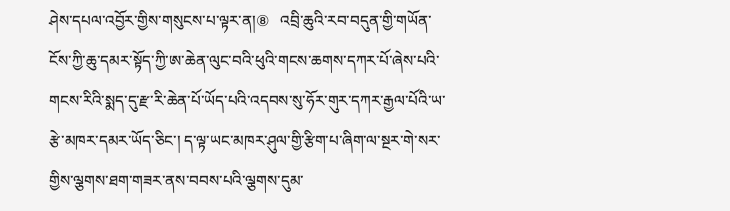ཤེས་དཔལ་འབྱོར་གྱིས་གསུངས་པ་ལྟར་ན།⑧   འབྲི་ཆུའི་རབ་བདུན་གྱི་གཡོན་ངོས་ཀྱི་ཆུ་དམར་སྟོད་ཀྱི་ཨ་ཆེན་ལུང་བའི་ཕུའི་གངས་ཆགས་དཀར་པོ་ཞེས་པའི་གངས་རིའི་སྨད་དུ་རྫ་རི་ཆེན་པོ་ཡོད་པའི་འདབས་སུ་ཧོར་གུར་དཀར་རྒྱལ་པོའི་ཡ་རྩེ་མཁར་དམར་ཡོད་ཅིང་། ད་ལྟ་ཡང་མཁར་ཤུལ་གྱི་རྩིག་པ་ཞིག་ལ་སྔར་གེ་སར་གྱིས་ལྕགས་ཐག་གཟར་ནས་བབས་པའི་ལྕགས་དུམ་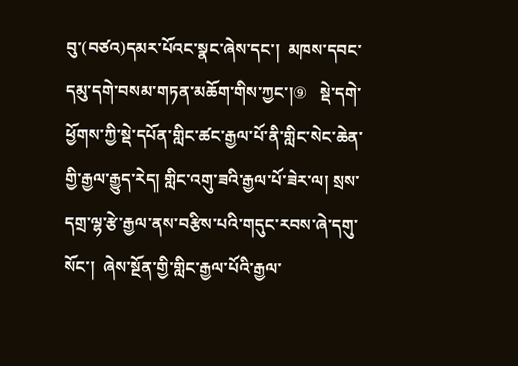བུ་(བཙའ)དམར་པོའང་སྣང་ཞེས་དང་།  མཁས་དབང་དམུ་དགེ་བསམ་གཏན་མཆོག་གིས་ཀྱང་།⑨   སྡེ་དགེ་ཕྱོགས་ཀྱི་སྡེ་དཔོན་གླིང་ཚང་རྒྱལ་པོ་ནི་གླིང་སེང་ཆེན་གྱི་རྒྱལ་རྒྱུད་རེད། གླིང་འགུ་ཟའི་རྒྱལ་པོ་ཟེར་ལ། སྲས་དགྲ་ལྷ་རྩེ་རྒྱལ་ནས་བརྩིས་པའི་གདུང་རབས་ཞེ་དགུ་སོང་།  ཞེས་སྔོན་གྱི་གླིང་རྒྱལ་པོའི་རྒྱལ་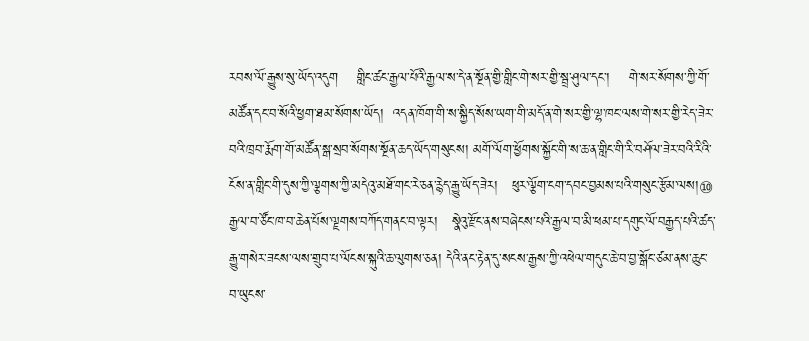རབས་ལོ་རྒྱུས་སུ་ཡོད་འདུག    གླིང་ཚང་རྒྱལ་པོའི་རྒྱལ་ས་དེ་ན་སྔོན་གྱི་གླིང་གེ་སར་གྱི་སྦྲ་ཤུལ་དང་།    གེ་སར་སོགས་ཀྱི་གོ་མཚོན་དང་བ་སོའི་ཕྱག་ཐམ་སོགས་ཡོད།  འདན་ཁོག་གི་ས་སྐྱིད་སོས་ཡག་གི་མདོ་ན་གེ་སར་གྱི་ལྷ་ཁང་ལས་གེ་སར་གྱི་རེད་ཟེར་བའི་ཁྲབ་རྨོག་གོ་མཚོན་སྒ་སྲབ་སོགས་སྔོན་ཆད་ཡོད་གསུངས། མགོ་ལོག་ཕྱོགས་སྐྱོང་གི་ས་ཆ་ན་གླིང་གི་རི་བཤོལ་ཟེར་བའི་རིའི་ངོས་ན་གླིང་གི་དུས་ཀྱི་ལྕགས་ཀྱི་མདེའུ་མཐོ་གང་རེ་ཅན་རྙེད་རྒྱུ་ཡོད་ཟེར།   ཕུར་ལྕོག་ངག་དབང་བྱམས་པའི་གསུང་རྩོམ་ལས།⑩   རྒྱལ་བ་ཙོང་ཁ་བ་ཆེན་པོས་ལྗགས་བཀོད་གནང་བ་ལྟར།   སྣེའུ་རྫོང་ནས་བཞེངས་པའི་རྒྱལ་བ་མི་ཕམ་པ་དགུང་ལོ་བརྒྱད་པའི་ཚད་རྒྱུ་གསེར་ཟངས་ལས་གྲུབ་པ་ལོངས་སྐུའི་ཆ་ལུགས་ཅན། དེའི་ནང་རྟེན་དུ་སངས་རྒྱས་ཀྱི་འཕེལ་གདུང་ཆེ་བ་བྱ་སྒོང་ཙམ་ནས་ཆུང་བ་ཡུངས་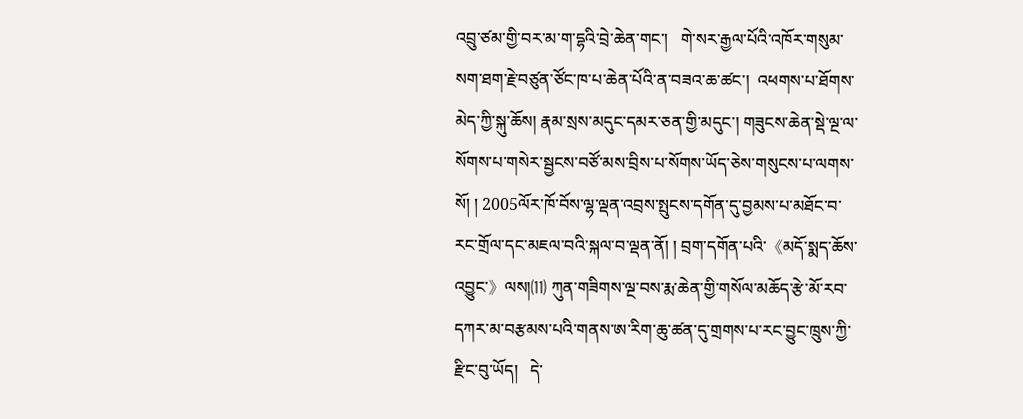འབྲུ་ཙམ་གྱི་བར་མ་ག་དྷའི་བྲེ་ཆེན་གང་།   གེ་སར་རྒྱལ་པོའི་འཁོར་གསུམ་སག་ཐག་རྗེ་བཙུན་ཙོང་ཁ་པ་ཆེན་པོའི་ན་བཟའ་ཆ་ཚང་།  འཕགས་པ་ཐོགས་མེད་ཀྱི་སྐུ་ཆོས། རྣམ་སྲས་མདུང་དམར་ཅན་གྱི་མདུང་། གཟུངས་ཆེན་སྡེ་ལྔ་ལ་སོགས་པ་གསེར་སྦྱངས་བཙོ་མས་བྲིས་པ་སོགས་ཡོད་ཅེས་གསུངས་པ་ལགས་སོ། ། 2005ལོར་ཁོ་བོས་ལྷ་ལྡན་འབྲས་སྤུངས་དགོན་དུ་བྱམས་པ་མཐོང་བ་རང་གྲོལ་དང་མཇལ་བའི་སྐལ་བ་ལྡན་ནོ། ། བྲག་དགོན་པའི་《མདོ་སྨད་ཆོས་འབྱུང་》ལས།⑾ ཀུན་གཟིགས་ལྔ་བས་རྨ་ཆེན་གྱི་གསོལ་མཆོད་རྩེ་མོ་རབ་དཀར་མ་བརྩམས་པའི་གནས་ཨ་རིག་ཆུ་ཚན་དུ་གྲགས་པ་རང་བྱུང་ཁྲུས་ཀྱི་རྫིང་བུ་ཡོད།   དེ་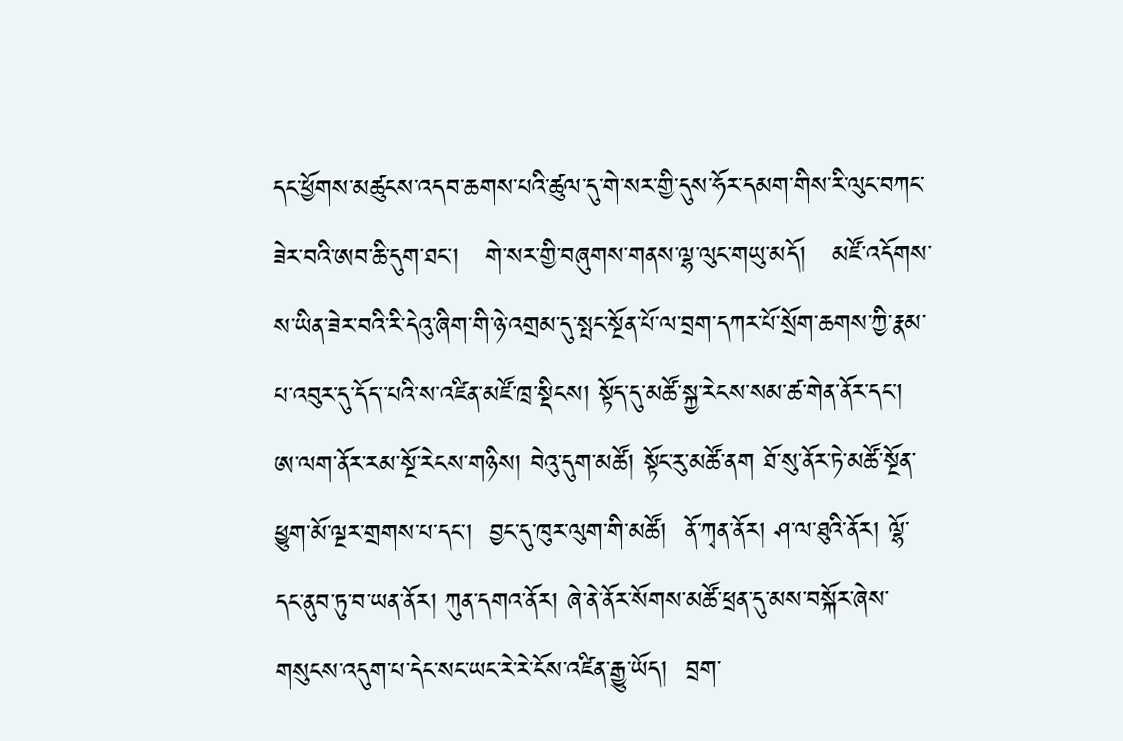དང་ཕྱོགས་མཚུངས་འདབ་ཆགས་པའི་ཚུལ་དུ་གེ་སར་གྱི་དུས་ཧོར་དམག་གིས་རི་ལུང་བཀང་ཟེར་བའི་ཨབ་ཆི་དུག་ཐང་།   གེ་སར་གྱི་བཞུགས་གནས་ལྷ་ལུང་གཡུ་མདོ།   མཛོ་འདོགས་ས་ཡིན་ཟེར་བའི་རི་དེའུ་ཞིག་གི་ཉེ་འགྲམ་དུ་སྤང་སྔོན་པོ་ལ་བྲག་དཀར་པོ་སྲོག་ཆགས་ཀྱི་རྣམ་པ་འབུར་དུ་དོད་་པའི་ས་འཛིན་མཛོ་ཁྲ་སྡིངས། སྟོད་དུ་མཚོ་སྐྱ་རེངས་སམ་ཚ་གེན་ནོར་དང་། ཨ་ལག་ནོར་རམ་སྔོ་རེངས་གཉིས། བེའུ་དུག་མཚོ། སྟོང་རུ་མཚོ་ནག ཐོ་སུ་ནོར་ཏེ་མཚོ་སྔོན་ཕྱུག་མོ་ལྔར་གྲགས་པ་དང་།  བྱང་དུ་ཁུར་ལུག་གི་མཚོ།  ནོ་ཀྭན་ནོར། ཤ་ལ་ཐུའི་ནོར། ལྷོ་དང་ནུབ་ཏུ་བ་ཡན་ནོར། ཀུན་དགའ་ནོར། ཞེ་ནེ་ནོར་སོགས་མཚོ་ཕྲན་དུ་མས་བསྐོར་ཞེས་གསུངས་འདུག་པ་དེང་སང་ཡང་རེ་རེ་ངོས་འཛིན་རྒྱུ་ཡོད།  བྲག་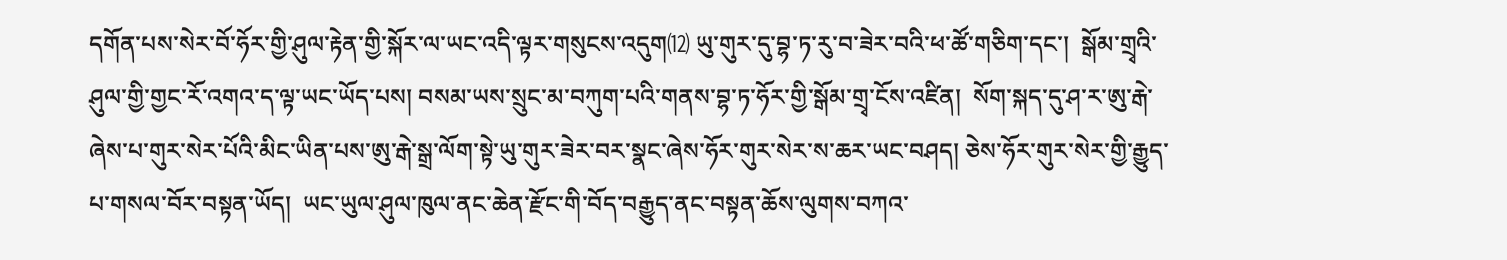དགོན་པས་སེར་བོ་ཧོར་གྱི་ཤུལ་རྟེན་གྱི་སྐོར་ལ་ཡང་འདི་ལྟར་གསུངས་འདུག⑿ ཡུ་གུར་དུ་བྷ་ཏ་རུ་བ་ཟེར་བའི་ཕ་ཚོ་གཅིག་དང་།  སྒོམ་གྲྭའི་ཤུལ་གྱི་གྱང་རོ་འགའ་ད་ལྟ་ཡང་ཡོད་པས། བསམ་ཡས་སྲུང་མ་བཀུག་པའི་གནས་བྷ་ཏ་ཧོར་གྱི་སྒོམ་གྲྭ་ངོས་འཛིན།  སོག་སྐད་དུ་ཤ་ར་ཨུ་རྒེ་ཞེས་པ་གུར་སེར་པོའི་མིང་ཡིན་པས་ཨུ་རྒེ་སྒྲ་ལོག་སྟེ་ཡུ་གུར་ཟེར་བར་སྣང་ཞེས་ཧོར་གུར་སེར་ས་ཆར་ཡང་བཤད། ཅེས་ཧོར་གུར་སེར་གྱི་རྒྱུད་པ་གསལ་བོར་བསྟན་ཡོད།  ཡང་ཡུལ་ཤུལ་ཁུལ་ནང་ཆེན་རྫོང་གི་བོད་བརྒྱུད་ནང་བསྟན་ཆོས་ལུགས་བཀའ་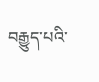བརྒྱུད་པའི་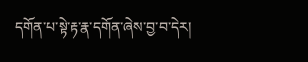དགོན་པ་སྟེ་རྟ་རྣ་དགོན་ཞེས་བྱ་བ་དེར།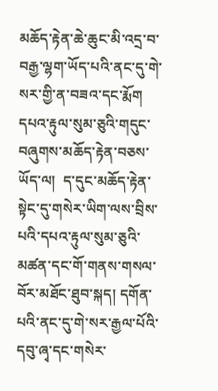མཆོད་རྟེན་ཆེ་ཆུང་མི་འདྲ་བ་བརྒྱ་ལྷག་ཡོད་པའི་ནང་དུ་གེ་སར་གྱི་ན་བཟའ་དང་རྨོག   དཔའ་རྟུལ་སུམ་ཅུའི་གདུང་བཞུགས་མཆོད་རྟེན་བཅས་ཡོད་ལ།  ད་དུང་མཆོད་རྟེན་སྟེང་དུ་གསེར་ཡིག་ལས་བྲིས་པའི་དཔའ་རྟུལ་སུམ་ཅུའི་མཚན་དང་གོ་གནས་གསལ་བོར་མཐོང་ཐུབ་སྐད། དགོན་པའི་ནང་དུ་གེ་སར་རྒྱལ་པོའི་དབུ་ཞྭ་དང་གསེར་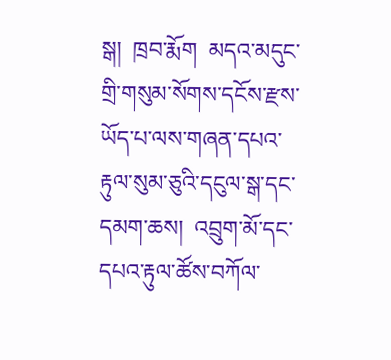སྒ།  ཁྲབ་རྨོག  མདའ་མདུང་གྲི་གསུམ་སོགས་དངོས་རྫས་ཡོད་པ་ལས་གཞན་དཔའ་རྟུལ་སུམ་ཅུའི་དངུལ་སྒ་དང་དམག་ཆས།  འབྲུག་མོ་དང་དཔའ་རྟུལ་ཚོས་བཀོལ་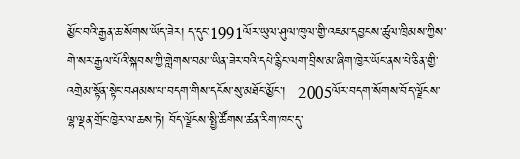མྱོང་བའི་རྒྱན་ཆ་སོགས་ཡོད་ཟེར། ད་དུང་1991ལོར་ཡུལ་ཤུལ་ཁུལ་གྱི་འཇམ་དབྱངས་ཚུལ་ཁྲིམས་ཀྱིས་གེ་སར་རྒྱལ་པོའི་སྐབས་ཀྱི་གླེགས་བམ་་ཡིན་ཟེར་བའི་དཔེ་རྙིང་ལག་བྲིས་མ་ཞིག་ཁྱེར་ཡོང་ནས་པེ་ཅིན་གྱི་འགྲེམ་སྟོན་སྟེང་བཤམས་པ་བདག་གིས་དངོས་སུ་མཐོང་མྱོང་།   2005ལོར་བདག་སོགས་བོད་ལྗོངས་ལྷ་ལྡན་གྲོང་ཁྱེར་ལ་ཆས་ཏེ། བོད་ལྗོངས་སྤྱི་ཚོགས་ཚན་རིག་ཁང་དུ་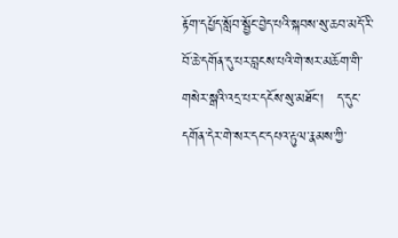རྟོག་དཔྱོད་སློབ་སྦྱོང་བྱེད་པའི་སྐབས་སུ་ཆབ་མདོ་རི་བོ་ཆེ་དགོན་དུ་པར་བླངས་པའི་གེ་སར་མཆོག་གི་གསེར་སྒའི་འདྲ་པར་དངོས་སུ་མཐོང་།   ད་དུང་དགོན་དེར་གེ་སར་དང་དཔའ་རྟུལ་རྣམས་ཀྱི་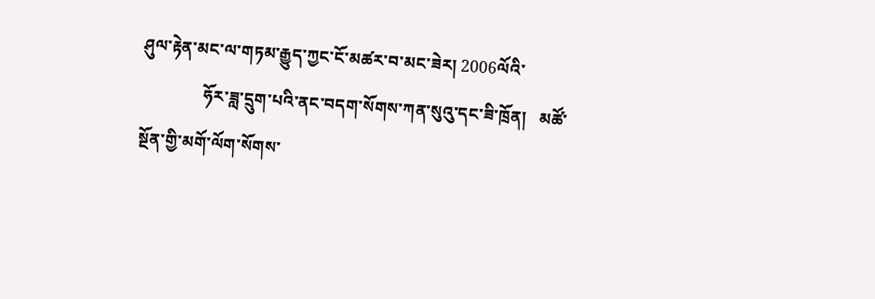ཤུལ་རྟེན་མང་ལ་གཏམ་རྒྱུད་ཀྱང་ངོ་མཚར་བ་མང་ཟེར། 2006ལོའི་
               ཧོར་ཟླ་དྲུག་པའི་ནང་བདག་སོགས་ཀན་སུའུ་དང་ཟི་ཁྲོན།   མཚོ་སྔོན་གྱི་མགོ་ལོག་སོགས་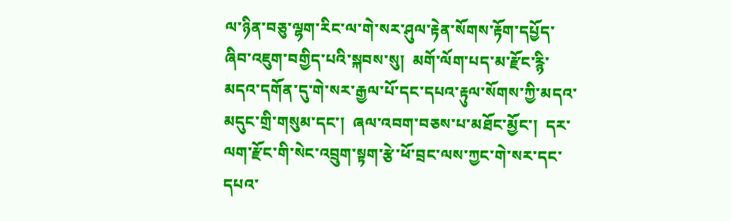ལ་ཉིན་བཅུ་ལྷག་རིང་ལ་གེ་སར་ཤུལ་རྟེན་སོགས་རྟོག་དཔྱོད་ཞིབ་འཇུག་བགྱིད་པའི་སྐབས་སུ།  མགོ་ལོག་པད་མ་རྫོང་རྙི་མདའ་དགོན་དུ་གེ་སར་རྒྱལ་པོ་དང་དཔའ་རྟུལ་སོགས་ཀྱི་མདའ་མདུང་གྲི་གསུམ་དང་།  ཞལ་འབག་བཅས་པ་མཐོང་མྱོང་།  དར་ལག་རྫོང་གི་སེང་འབྲུག་སྟག་རྩེ་ཕོ་བྲང་ལས་ཀྱང་གེ་སར་དང་དཔའ་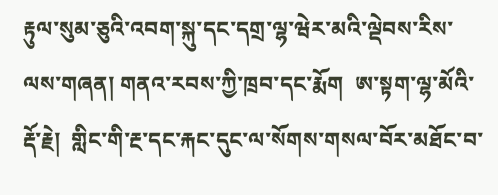རྟུལ་སུམ་ཅུའི་འབག་སྐུ་དང་དགྲ་ལྷ་ཝེར་མའི་ལྡེབས་རིས་ལས་གཞན། གནའ་རབས་ཀྱི་ཁྲབ་དང་རྨོག  ཨ་སྟག་ལྷ་མོའི་རྡོ་རྗེ།  གླིང་གི་རྔ་དང་རྐང་དུང་ལ་སོགས་གསལ་བོར་མཐོང་བ་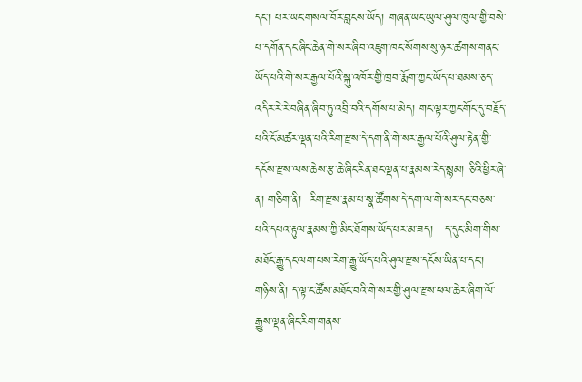དང་། པར་ཡང་གསལ་བོར་བླངས་ཡོད། གཞན་ཡང་ཡུལ་ཤུལ་ཁུལ་གྱི་བསེ་པ་དགོན་དང་ཞིང་ཆེན་གེ་སར་ཞིབ་འཇུག་ཁང་སོགས་སུ་ཉར་ཚགས་གནང་ཡོད་པའི་གེ་སར་རྒྱལ་པོའི་སྐུ་འཁོར་གྱི་ཁྲབ་རྨོག་ཀྱང་ཡོད་པ་ཐམས་ཅད་འདིར་རེ་རེ་བཞིན་ཞིབ་ཏུ་འབྲི་བའི་དགོས་པ་མེད། གང་ལྟར་ཀྱང་གོང་དུ་བརྗོད་པའི་ངོ་མཚར་ལྡན་པའི་རིག་རྫས་དེ་དག་ནི་གེ་སར་རྒྱལ་པོའི་ཤུལ་རྟེན་གྱི་དངོས་རྫས་ལས་ཆེས་རྩ་ཆེ་ཞིང་རིན་ཐང་ལྡན་པ་རྣམས་རེད་སྙམ། ཅིའི་ཕྱིར་ཞེ་ན། གཅིག་ནི།  རིག་རྫས་རྣམ་པ་སྣ་ཚོགས་དེ་དག་ལ་གེ་སར་དང་བཅས་པའི་དཔའ་རྟུལ་རྣམས་ཀྱི་མིང་ཐོགས་ཡོད་པར་མ་ཟད།   ད་དུང་མིག་གིས་མཐོང་རྒྱུ་དང་ལག་པས་རེག་རྒྱུ་ཡོད་པའི་ཤུལ་རྫས་དངོས་ཡིན་པ་དང་། གཉིས་ནི། ད་ལྟ་ང་ཚོས་མཐོང་བའི་གེ་སར་གྱི་ཤུལ་རྫས་ཕལ་ཆེར་ཞིག་ལོ་རྒྱུས་ལྡན་ཞིང་རིག་གནས་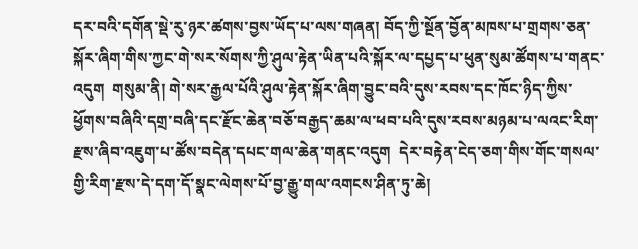དར་བའི་དགོན་སྡེ་རུ་ཉར་ཚགས་བྱས་ཡོད་པ་ལས་གཞན། བོད་ཀྱི་སྔོན་བྱོན་མཁས་པ་གྲགས་ཅན་སྐོར་ཞིག་གིས་ཀྱང་གེ་སར་སོགས་ཀྱི་ཤུལ་རྟེན་ཡིན་པའི་སྐོར་ལ་དཔྱད་པ་ཕུན་སུམ་ཚོགས་པ་གནང་འདུག  གསུམ་ནི། གེ་སར་རྒྱལ་པོའི་ཤུལ་རྟེན་སྐོར་ཞིག་བྱུང་བའི་དུས་རབས་དང་ཁོང་ཉིད་ཀྱིས་ཕྱོགས་བཞིའི་དགྲ་བཞི་དང་རྫོང་ཆེན་བཅོ་བརྒྱད་ཆམ་ལ་ཕབ་པའི་དུས་རབས་མཉམ་པ་ལའང་རིག་རྫས་ཞིབ་འཇུག་པ་ཚོས་བདེན་དཔང་གལ་ཆེན་གནང་འདུག  དེར་བརྟེན་ངེད་ཅག་གིས་གོང་གསལ་གྱི་རིག་རྫས་དེ་དག་དོ་སྣང་ལེགས་པོ་བྱ་རྒྱུ་གལ་འགངས་ཤིན་ཏུ་ཆེ།